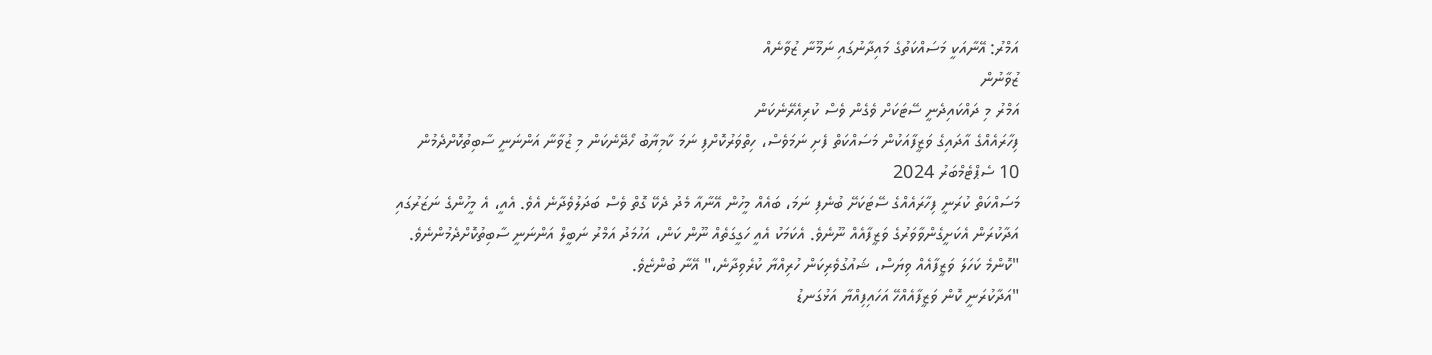އަމްރު: އޭނާއަކީ މަސައްކަތުގެ މައިދާނުގައި ނަމޫނާ ޒުވާނެއް
ޒުވާނުން
އަމްރު މި ދައްކައިދެނީ ސޭޓަކަށް ވެގެން ވެސް ކުރިއެރޭނެކަން
ފިހާރައެއްގެ އާދައިގެ ވަޒީފާއަކުން މަސައްކަތް ފެށި ނަމަވެސް، ހިތްވަރުކޮށްފި ނަމަ ކާމިޔާބު ހޯދޭނެކަން މި ޒުވާނާ އަންނަނީ ސާބިތުކޮށްދެމުން
10 ސެޕްޓެމްބަރު 2024
މަސައްކަތް ކުރަނީ ފިހާރައެއްގެ ސޭޓަކަށޭ ބުނެފި ނަމަ، ބައެއް މީހުން އޭނާއާ މެދު ދެކޭ ގޮތް ވެސް ބަދަލުވެދާނެ އެވެ. އެއީ، އެ މީހުންގެ ނަޒަރުގައި އަދާކުރަން އެކަށީގެންވާވަރުގެ ވަޒީފާއެއް ނޫނެވެ. އެކަމަކު އެއީ ހަގީގަތެއް ނޫން ކަން، އަހުމަދު އަމްރު ނަބީލް އަންނަނީ ސާބިތުކޮށްދެމުންނެވެ.
"ކޮންމެ ކަހަލަ ވަޒީފާއެއް ވިޔަސް، ޝައުގުވެރިކަން ހުރިއްޔާ ކުރެވިދާނެ،" އޭނާ ބުންޏެވެ.
"އަދާކުރަނީ ކޮން ވަޒީފާއެއްހޭ އަހައިފިއްޔާ އަޅުގަނޑު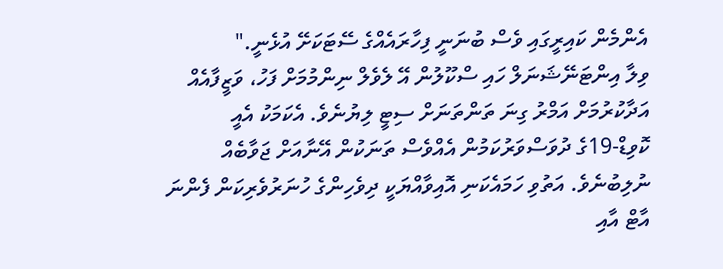އެންމެން ކައިރީގައި ވެސް ބުނަނީ ފިހާރައެއްގެ ސޭޓަކަށޭ އުޅެނީ."
ވިލާ އިންޓަނޭޝަނަލް ހައި ސްކޫލުން އޭ ލެވެލް ނިންމުމަށް ފަހު، ވަޒީފާއެއް އަދާކުރުމަށް އަމްރު ގިނަ ތަންތަނަށް ސިޓީ ލިޔުނެވެ. އެކަމަކު އެއީ ކޮވިޑް-19ގެ ދުވަސްވަރުކަމުން އެއްވެސް ތަނަކުން އޭނާއަށް ޖަވާބެއް ނުލިބުނެވެ. އަތުވި ހަމައެކަނި އޮއިވާއްޔަކީ ދިވެހިންގެ ހުނަރުވެރިކަން ފެންނަ އާޓް އާއި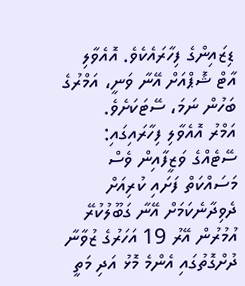ޑިޒައިންގެ ފިހާރައެކެވެ. އޮއެވާލި އާޓް ޝޮޕްއަށް އޭނާ ވަނީ، އަމްރުގެ ބަހުން ނަމަ، ސޭޓަކަށެވެ.
އަމްރު އޮއެވާލި ފިހާރައިގައި: ސޭޓެއްގެ ވަޒީފާއިން ވެސް މަސައްކަތް ފަށައި ކުރިއަށް ދެވިދާނެކަމަށް އޭނާ ގަބޫލުކުރޭ
އުމުރުން އޭރު 19 އަހަރުގެ ޒުވާނާ ދުށްގޮތުގައި އެންމެ މޮޅު އަދި މަތީ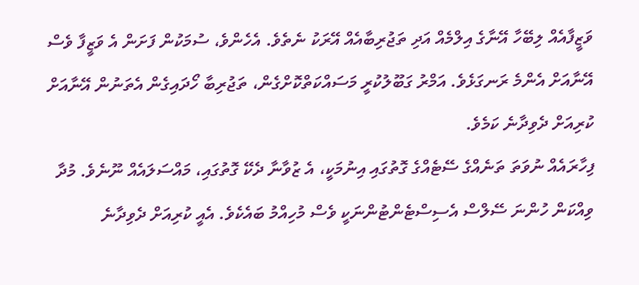ވަޒީފާއެއް ލިބޭހާ އޭނާގެ އިލްމެއް އަދި ތަޖުރިބާއެއް އޭރަކު ނެތެވެ. އެހެންވެ، ސުމަކުން ފަށަން އެ ވަޒީފާ ވެސް އޭނާއަށް އެންމެ ރަނގަޅެވެ. އަމްރު ގަބޫލުކުރީ މަސައްކަތްކޮށްގެން، ތަޖުރިބާ ހޯދައިގެން އެތަނުން އޭނާއަށް ކުރިއަށް ދެވިދާނެ ކަމެވެ.
ފިހާރައެއް ނުވަތަ ތަނެއްގެ ސޭޓެއްގެ ގޮތުގައި އިނުމަކީ، އެ ޒުވާނާ ދެކޭ ގޮތުގައި، މައްސަލައެއް ނޫނެވެ. މުދާ ވިއްކަން ހުންނަ ސޭލްސް އެސިސްޓެންޓުންނަކީ ވެސް މުހިއްމު ބައެކެވެ. އެއީ ކުރިއަށް ދެވިދާނެ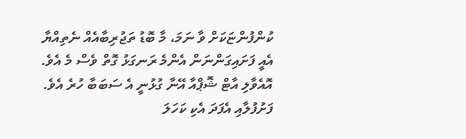ކުންފުންޏަކަށް ވާ ނަމަ، މާ ބޮޑު ތަޖުރިބާއެއް ނެތިއްޔާ އެއީ ފަށައިގަންނަން އެންމެ ރަނގަޅު ގޮތް ވެސް މެ އެވެ. އޮއެވާލި އާޓް ޝޮޕްއާ އޭނާ ގުޅުނީ އެ ސަބަބާ ހުރެ އެވެ.
ފަށުފުލާއި އެފަދަ އެކި ކަހަލަ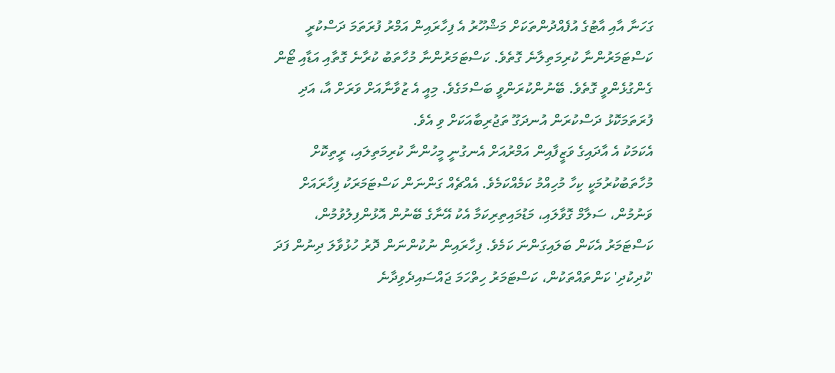ގަހަނާ އާއި އާޓުގެ އުފެއްދުންތަކަށް މަޝްހޫރު އެ ފިހާރައިން އަމްރު ފުރަތަމަ ދަސްކުރީ ކަސްޓަމަރުންނާ ކުރިމަތިލާނެ ގޮތެވެ. ކަސްޓަމަރުންނާ މުހާތަބު ކުރާނެ ގޮތާއި އަޑާއި ޓޯން ގެންގުޅެންވީ ގޮތެވެ. ބޭނުންކުރަންވީ ބަސްމަގެވެ. މިއީ އެ ޒުވާނާއަށް ވަރަށް އާ، އަދި ފުރަތަމަކޮޅު ދަސްކުރަން އުނދަގޫ ތަޖުރިބާއަކަށް ވި އެވެ.
އެކަމަކު އެ އާދައިގެ ވަޒީފާއިން އަމްރުއަށް އެނގުނީ މީހުންނާ ކުރިމަތިލައި، ރީތިކޮށް މުހާތަބުކުރުމަކީ ކިހާ މުހިއްމު ކަމެއްކަމެވެ. އެއްޗެއް ގަންނަން ކަސްޓަމަރަކު ފިހާރައަށް ވަނުމުން، ސަލާމް ގޮވާލައި، މަޑުމައިތިރިކަމާ އެކު އޭނާގެ ބޭނުން އޮޅުންފިލުވުމުން،  ކަސްޓަމަރު އެކަން ބަލައިގަންނަ ކަމެވެ. ފިހާރައިން ނުކުންނަން ދޮރު ހުޅުވާލަ ދިނުން ފަދަ 'ކުދިކުދި' ކަންތައްތަކުން، ކަސްޓަމަރު ހިތްހަމަ ޖައްސައިދެވިދާނެ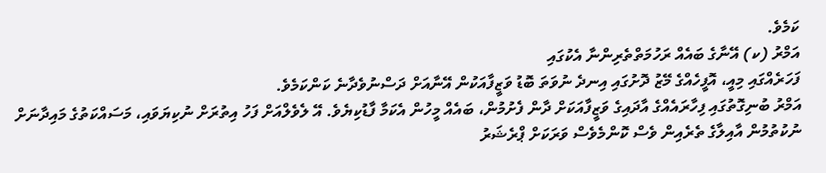ކަމެވެ.
އަމްރު (ކ) އޭނާގެ ބައެއް ރަހުމަތްތެރިންނާ އެކުގައި
ފަހަރެއްގައި މިއީ، އޮފީހެއްގެ މޭޒު ދޮށުގައި އިނދެ ނުވަތަ ބޮޑު ވަޒީފާއަކުން އޭނާއަށް ދަސްނުވެދާނެ ކަންކަމެވެ.
އަމްރު ބުނިގޮތުގައި ފިހާރައެއްގެ އާދައިގެ ވަޒީފާއަކަށް ދާން ފެށުމުން، ބައެއް މީހުން އެކަމާ ފާޑުކިޔެވެ. އޭ ލެވެލްއަށް ފަހު އިތުރަށް ނުކިޔަވައި، މަސައްކަތުގެ މައިދާނަށް ނުކުތުމުން އާއިލާގެ ތެރެއިން ވެސް ކޮންމެވެސް ވަރަކަށް ޕްރެޝަރު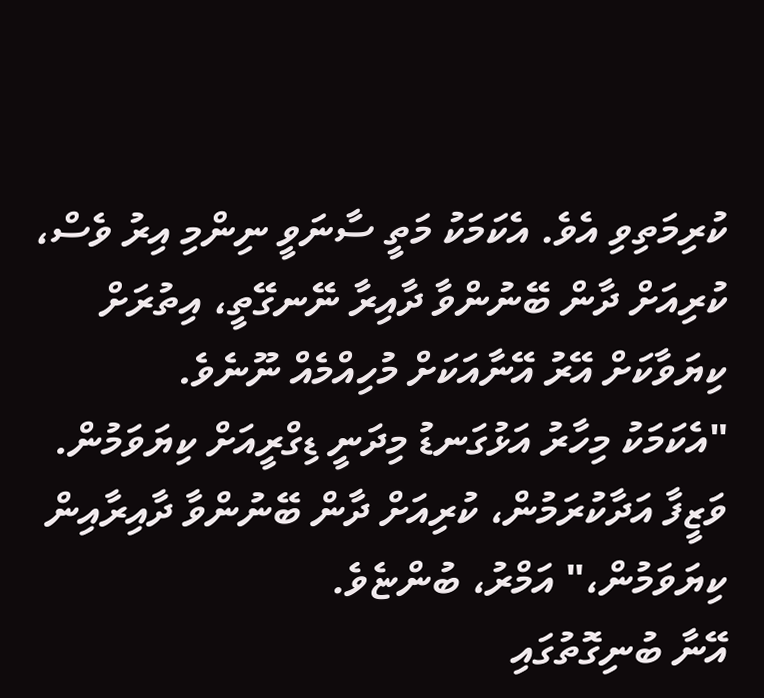ކުރިމަތިވި އެވެ. އެކަމަކު މަތީ ސާނަވީ ނިންމި އިރު ވެސް، ކުރިއަށް ދާން ބޭނުންވާ ދާއިރާ ނޭނގޭތީ، އިތުރަށް ކިޔަވާކަށް އޭރު އޭނާއަކަށް މުހިއްމެއް ނޫނެވެ.
"އެކަމަކު މިހާރު އަޅުގަނޑު މިދަނީ ޑިގްރީއަށް ކިޔަވަމުން. ވަޒީފާ އަދާކުރަމުން، ކުރިއަށް ދާން ބޭނުންވާ ދާއިރާއިން ކިޔަވަމުން،" އަމްރު، ބުންޏެވެ.
އޭނާ ބުނިގޮތުގައި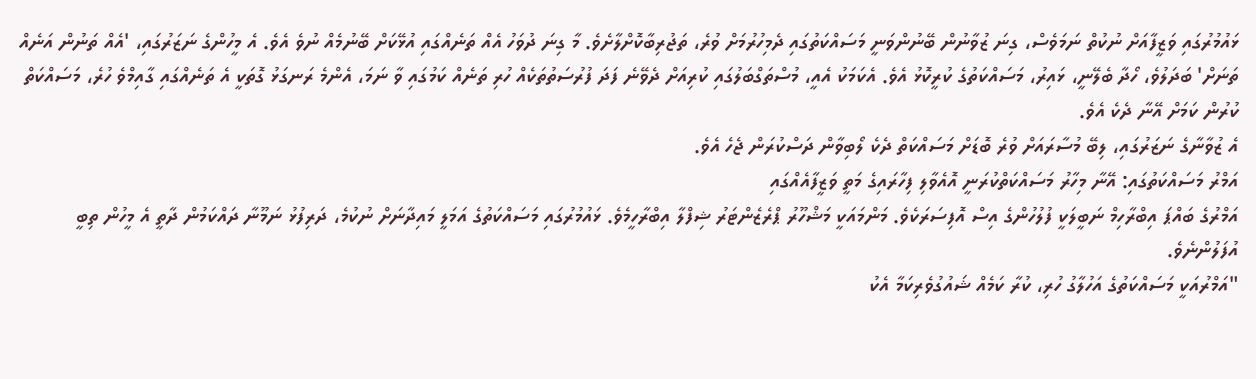ޅައުމުރުގައި ވަޒީފާއަށް ނުކުތް ނަމަވެސް، ގިނަ ޒުވާނުން ބޭނުންވަނީ މަސައްކަތުގައި ދެމިހުރުމަށް ވުރެ، ތަޖުރިބާކޮށްލާށެވެ. މާ ގިނަ ދުވަހު އެއް ތަނެއްގައި އުޅޭކަށް ބޭނުމެއް ނުވެ އެވެ. އެ މީހުންގެ ނަޒަރުގައި، 'އެއް ތަނުން އަނެއް ތަނަށް' ބަދަލުވެ، ހޯދާ ބެލޭނީ، ޅައިރު، މަސައްކަތުގެ ކުރީކޮޅު އެވެ. އެކަމަކު އެއީ، މުސްތަގްބަލުގައި ކުރިއަށް ދެވޭނެ ފަދަ ފުރުސަތުތަކެއް ހުރި ތަނެއް ކަމުގައި ވާ ނަމަ، އެންމެ ރަނގަޅު ގޮތަކީ އެ ތަނެއްގައި ގާއިމްވެ ހުރެ، މަސައްކަތް ކުރުން ކަމަށް އޭނާ ދެކެ އެވެ.
އެ ޒުވާނާގެ ނަޒަރުގައި، ލިބޭ މުސާރައަށް ވުރެ ބޮޑަށް މަސައްކަތް ދެކެ ލޯބިވާން ދަސްކުރަން ޖެހެ އެވެ.
އަމްރު މަސައްކަތުގައި: އޭނާ މިހާރު މަސައްކަތްކުރަނީ އޮއެވާލި ފިހާރައިގެ މަތީ ވަޒީފާއެއްގައި
އަމްރުގެ ބައްޕަ އިބްރާހިމް ނަބީލަކީ ފުލުހުންގެ އިސް އޮފިސަރަކެވެ. މަންމައަކީ މަޝްހޫރު ޕްރެޒެންޓަރު ޝިފްލާ އިބްރާހީމެވެ. ޅައުމުރުގައި މަސައްކަތުގެ އަމަލީ މައިދާނަށް ނުކުމެ، ދަރިފުޅު ނަމޫނާ ދައްކަމުން ދާތީ އެ މީހުން ތިބީ އުފަލުންނެވެ.
"އަމްރުއަކީ މަސައްކަތުގެ އަހުލާގު ހުރި، ކުރާ ކަމެއް ޝައުގުވެރިކަމާ އެކު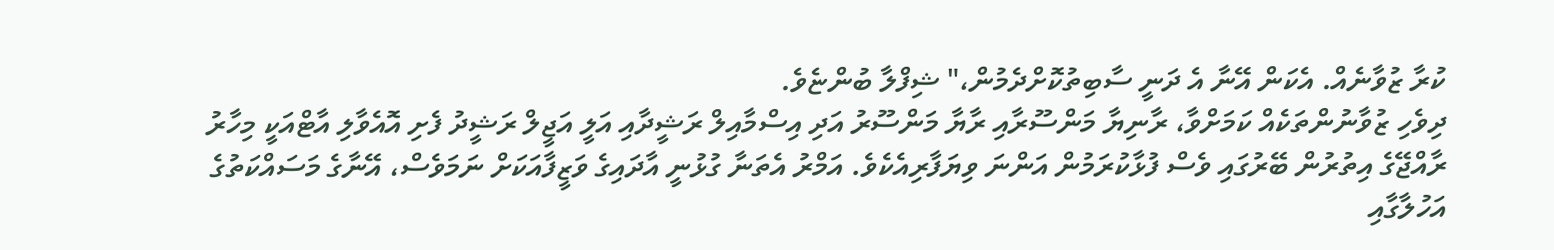ކުރާ ޒުވާނެއް. އެކަން އޭނާ އެ ދަނީ ސާބިތުކޮށްދެމުން،" ޝިފްލާ ބުންޏެވެ.
ދިވެހި ޒުވާނުންތަކެއް ކަމަށްވާ، ރާނިޔާ މަންސޫރާއި ރާޔާ މަންސޫރު އަދި އިސްމާއިލް ރަޝީދާއި އަލީ އަޖީލް ރަޝީދު ފެށި އޮއެވާލި އާޓްއަކީ މިހާރު ރާއްޖޭގެ އިތުރުން ބޭރުގައި ވެސް ފުޅާކުރަމުން އަންނަ ވިޔަފާރިއެކެވެ. އަމްރު އެތަނާ ގުޅުނީ އާދައިގެ ވަޒީފާއަކަށް ނަމަވެސް، އޭނާގެ މަސައްކަތުގެ އަހުލާގާއި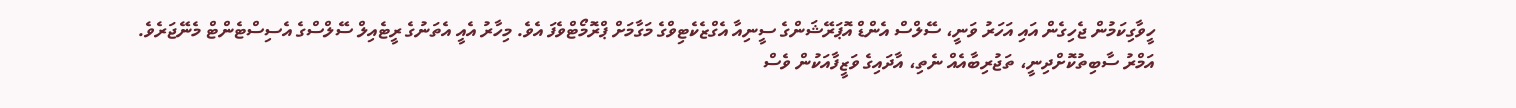ހީވާގިކަމުން ޖެހިގެން އައި އަހަރު ވަނީ، ސޭލްސް އެންޑް އޮޕަރޭޝަންގެ ސީނިއާ އެގްޒެކެޓިވްގެ މަގާމަށް ޕްރޮމޯޓްވެފަ އެވެ. މިހާރު އެއީ އެތަނުގެ ރީޓެއިލް ސޭލްސްގެ އެސިސްޓެންޓް މެނޭޖަރެވެ.
އަމްރު ސާބިތުކޮށްދިނީ، ތަޖުރިބާއެއް ނެތި، އާދައިގެ ވަޒީފާއަކުން ވެސް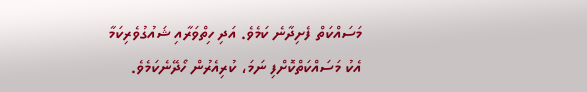މަސައްކަތް ފެށިދާނެ ކަމެވެ. އަދި ހިތްވަރާއި ޝައުގުވެރިކަމާ އެކު މަސައްކަތްކޮށްފި ނަމަ، ކުރިއެރުން ހޯދޭނެކަމެވެ.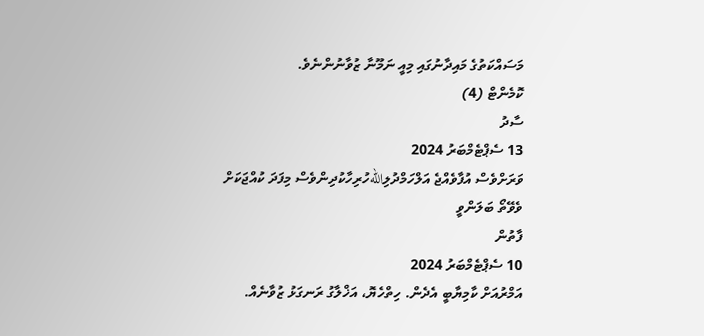މަސައްކަތުގެ މައިދާނުގައި މިއީ ނަމޫނާ ޒުވާނުންނެވެ.
ކޮމެންޓް (4)
ސާދު
13 ސެޕްޓެމްބަރު 2024
ވަރަށްވެސް އުފާވެއްޖެ އަލްހަމްދުލިاللهހުރިހާކުދިންވެސް މިފަދަ ކުއްޖަކަށް ވެވޭތޯ ބަލަންވީ
ފާތުން
10 ސެޕްޓެމްބަރު 2024
އަމްރުއަށް ކާމިޔާބީ އެދެން. ހިތްހެޔޮ، އަޚްލާގު ރަނގަޅު ޒުވާނެއް.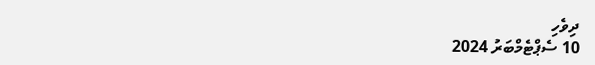ދިވެހި
10 ސެޕްޓެމްބަރު 2024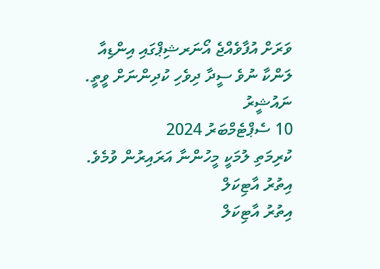ވަރަށް އުފާވެއްޖެ އޯނަރޝިޕްގައި އިންޑިއާ ލަންކާ ނުވެ ސީދާ ދިވެހި ކުދިންނަށް ވީތީ.
ނައުޝީރު
10 ސެޕްޓެމްބަރު 2024
ކުރިމަތި ލުމަކީ މީހުންނާ އަރައިރުން ވުމެވެ.
އިތުރު އާޓިކަލް
އިތުރު އާޓިކަލް